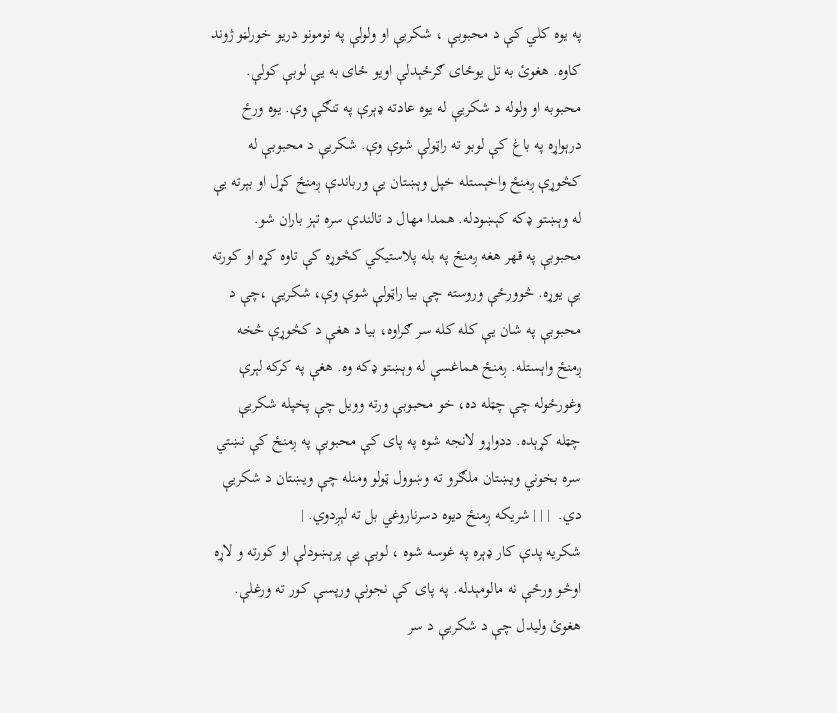په يوه کلي کې د محبوبې ، شکريې او ولولې په نومونو دريو خورلڼو ژوند کاوه. هغوئ به تل يوځای ګرځېدلې اويو ځای به يې لوبې کولې. محبوبه او ولوله د شکريې له يوه عادته ډېرې په تنګې وې. يوه ورځ درېواړه په باغ کې لوبو ته راټولې شوې وې. شکريې د محبوبې له کڅوړې ږمنځ واخېستله خپل وېښتان يې ورباندې ږمنځ کړل او بېرته يې له وېښتو ډکه کېښودله. همدا مهال د تالندې سره تېز باران شو. محبوبې په قهر هغه ږمنځ په بله پلاستيکي کڅوړه کې تاوه کړه او کورته يې يوړه. څوورځې وروسته چې بيا راټولې شوې وې، شکريې ،چې د محبوبې په شان يې کله کله سر ګراوه، بيا د هغې د کڅوړې څخه ږمنځ واېستله. ږمنځ هماغسې له وېښتو ډکه وه. هغې په کرکه لېرې وغورځوله چې چټله ده، خو محبوبې ورته وويل چې پخپله شکريې چټله کړېده. ددواړو لانجه شوه په پای کې محبوبې په ږمنځ کې نښتي سره بخوني ويښتان ملګرو ته وښوول ټولو ومنله چې ويښتان د شکريې دي.  | | | شريکه ږمنځ ديوه دسرناروغي بل ته لېږدوي. |
شکريه پدې کار ډېره په غوسه شوه ، لوبې يې پرېښودلې او کورته و لاړه اوڅو ورځې نه مالومېدله. په پای کې نجونې ورپسې کور ته ورغلې. هغوئ وليدل چې د شکريې د سر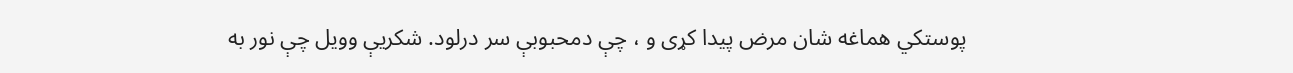پوستکي هماغه شان مرض پيدا کړی و ، چې دمحبوبې سر درلود. شکريې وويل چې نور به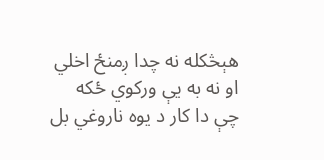هېڅکله نه چدا ږمنځ اخلي او نه به يې ورکوي ځکه چې دا کار د يوه ناروغي بل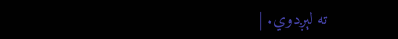ته لېږدوي. |